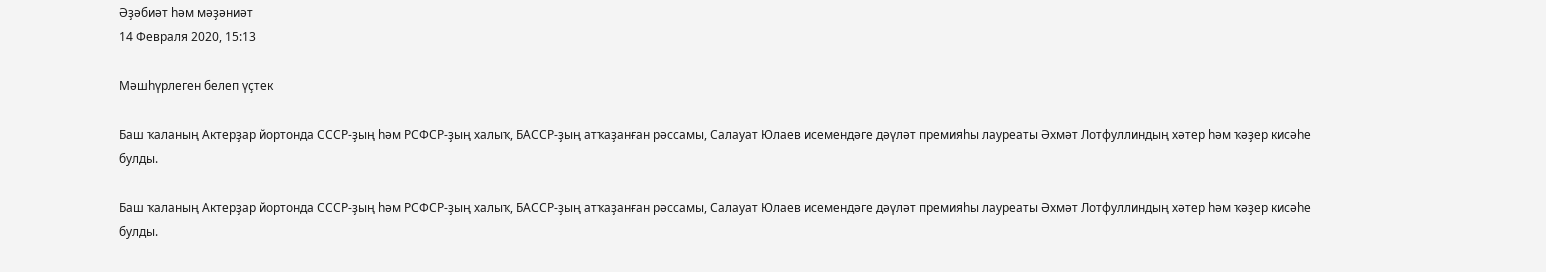Әҙәбиәт һәм мәҙәниәт
14 Февраля 2020, 15:13

Мәшһүрлеген белеп үҫтек

Баш ҡаланың Актерҙар йортонда СССР-ҙың һәм РСФСР-ҙың халыҡ, БАССР-ҙың атҡаҙанған рәссамы, Салауат Юлаев исемендәге дәүләт премияһы лауреаты Әхмәт Лотфуллиндың хәтер һәм ҡәҙер кисәһе булды.

Баш ҡаланың Актерҙар йортонда СССР-ҙың һәм РСФСР-ҙың халыҡ, БАССР-ҙың атҡаҙанған рәссамы, Салауат Юлаев исемендәге дәүләт премияһы лауреаты Әхмәт Лотфуллиндың хәтер һәм ҡәҙер кисәһе булды.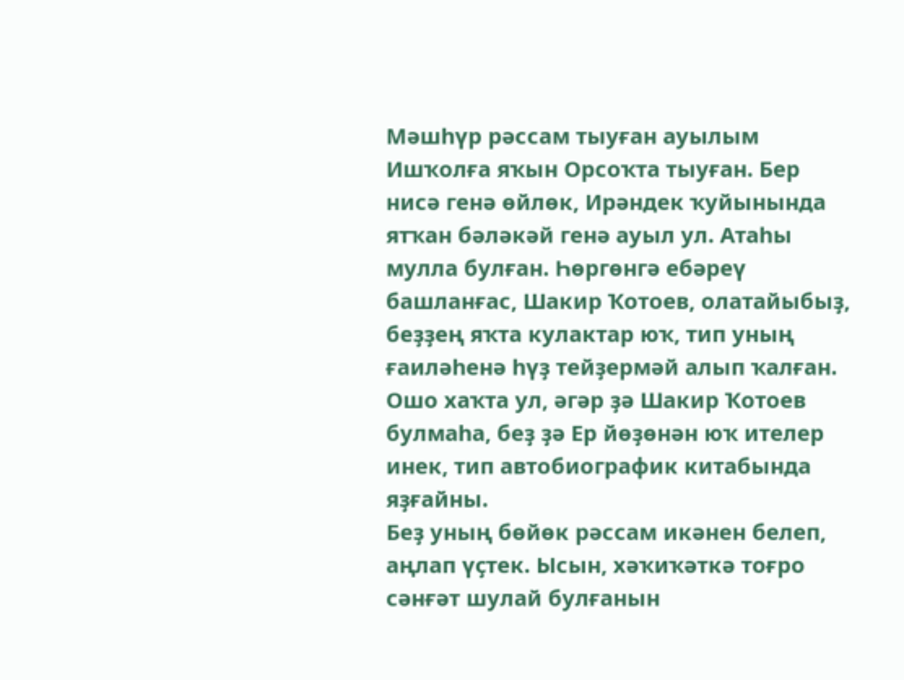Мәшһүр рәссам тыуған ауылым Ишҡолға яҡын Орсоҡта тыуған. Бер нисә генә өйлөк, Ирәндек ҡуйынында ятҡан бәләкәй генә ауыл ул. Атаһы мулла булған. Һөргөнгә ебәреү башланғас, Шакир Ҡотоев, олатайыбыҙ, беҙҙең яҡта кулактар юҡ, тип уның ғаиләһенә һүҙ тейҙермәй алып ҡалған. Ошо хаҡта ул, әгәр ҙә Шакир Ҡотоев булмаһа, беҙ ҙә Ер йөҙөнән юҡ ителер инек, тип автобиографик китабында яҙғайны.
Беҙ уның бөйөк рәссам икәнен белеп, аңлап үҫтек. Ысын, хәҡиҡәткә тоғро сәнғәт шулай булғанын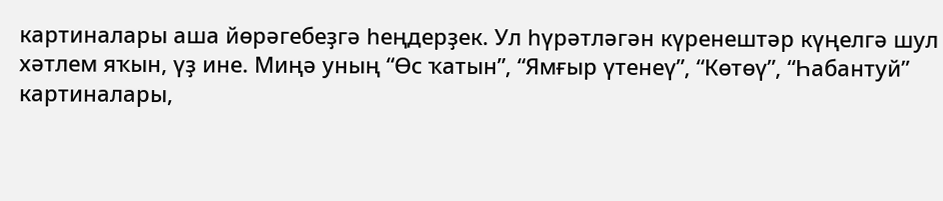картиналары аша йөрәгебеҙгә һеңдерҙек. Ул һүрәтләгән күренештәр күңелгә шул хәтлем яҡын, үҙ ине. Миңә уның “Өс ҡатын”, “Ямғыр үтенеү”, “Көтөү”, “Һабантуй” картиналары,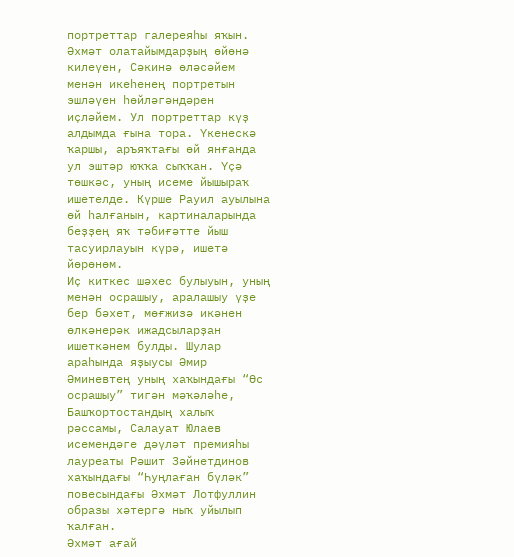портреттар галереяһы яҡын.
Әхмәт олатайымдарҙың өйөнә килеүен, Сәкинә өләсәйем менән икеһенең портретын эшләүен һөйләгәндәрен иҫләйем. Ул портреттар күҙ алдымда ғына тора. Үкенескә ҡаршы, аръяҡтағы өй янғанда ул эштәр юҡҡа сыҡҡан. Үҫә төшкәс, уның исеме йышыраҡ ишетелде. Күрше Рауил ауылына өй һалғанын, картиналарында беҙҙең яҡ тәбиғәтте йыш тасуирлауын күрә, ишетә йөрөнөм.
Иҫ киткес шәхес булыуын, уның менән осрашыу, аралашыу үҙе бер бәхет, мөғжизә икәнен өлкәнерәк ижадсыларҙан ишеткәнем булды. Шулар араһында яҙыусы Әмир Әминевтең уның хаҡындағы “Өс осрашыу” тигән мәҡәләһе, Башҡортостандың халыҡ рәссамы, Салауат Юлаев исемендәге дәүләт премияһы лауреаты Рәшит Зәйнетдинов хаҡындағы “Һуңлаған бүләк” повесындағы Әхмәт Лотфуллин образы хәтергә ныҡ уйылып ҡалған.
Әхмәт ағай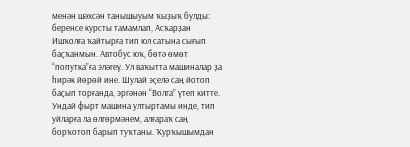менән шәхсән танышыуым ҡыҙыҡ булды: беренсе курсты тамамлап, Асҡарҙан Ишҡолға ҡайтырға тип юл сатына сығып баҫҡанмын. Автобус юҡ, бөтә өмөт “попутка”ға эләгеү. Ул ваҡытта машиналар ҙа һирәк йөрөй ине. Шулай эҫелә саң йотоп баҫып торғанда, эргәнән “Волга” үтеп китте. Ундай фырт машина ултыртамы инде, тип уйларға ла өлгөрмәнем, алғараҡ саң борҡотоп барып туҡтаны. Ҡурҡышымдан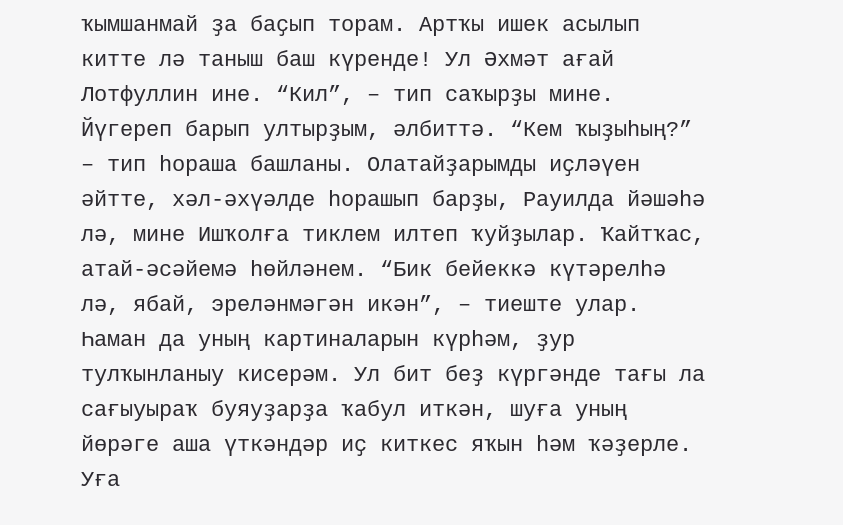ҡымшанмай ҙа баҫып торам. Артҡы ишек асылып китте лә таныш баш күренде! Ул Әхмәт ағай Лотфуллин ине. “Кил”, – тип саҡырҙы мине. Йүгереп барып ултырҙым, әлбиттә. “Кем ҡыҙыһың?” – тип һораша башланы. Олатайҙарымды иҫләүен әйтте, хәл-әхүәлде һорашып барҙы, Рауилда йәшәһә лә, мине Ишҡолға тиклем илтеп ҡуйҙылар. Ҡайтҡас, атай-әсәйемә һөйләнем. “Бик бейеккә күтәрелһә лә, ябай, эреләнмәгән икән”, – тиеште улар.
Һаман да уның картиналарын күрһәм, ҙур тулҡынланыу кисерәм. Ул бит беҙ күргәнде тағы ла сағыуыраҡ буяуҙарҙа ҡабул иткән, шуға уның йөрәге аша үткәндәр иҫ киткес яҡын һәм ҡәҙерле. Уға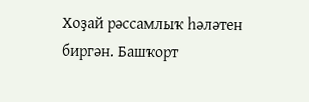Хоҙай рәссамлыҡ һәләтен биргән. Башҡорт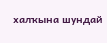халҡына шундай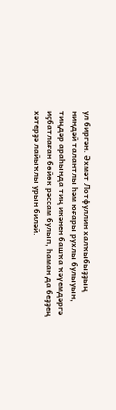ул биргән. Әхмәт Лотфуллин халҡыбыҙҙың ниндәй талантлы һәм юғары рухлы булыуын, тиңдәр араһында тиң икәнен башҡа ҡәүемдәргә иҫбатлаған бөйөк рәссам булып, һаман да беҙҙең хәтерҙә лайыҡлы урын биләй.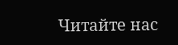Читайте нас